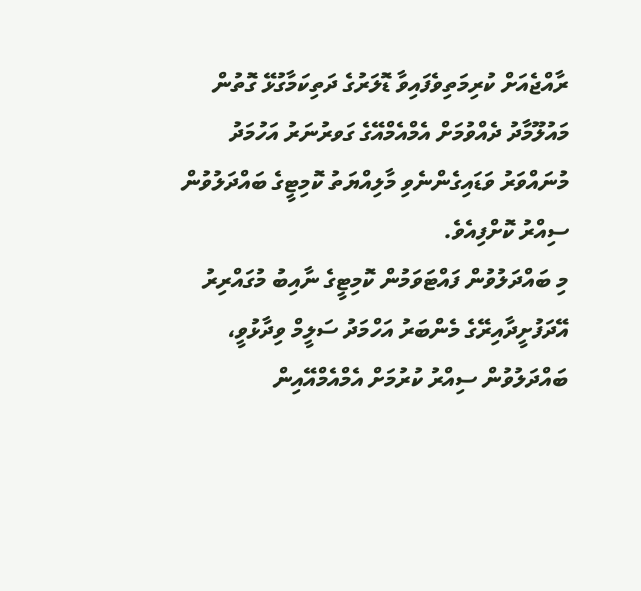ރާއްޖެއަށް ކުރިމަތިވެފައިވާ ޑޮލަރުގެ ދަތިކަމާގުޅޭ ގޮތުން މައުލޫމާދު ދެއްވުމަށް އެމްއެމްއޭގެ ގަވރުނަރު އަހުމަދު މުނައްވަރު ވަޑައިގެންނެވި މާލިއްޔަތު ކޮމިޓީގެ ބައްދަލުވުން ސިއްރު ކޮށްފިއެވެ.
މި ބައްދަލުވުން ފައްޓަވަމުން ކޮމިޓީގެ ނާއިބު މުގައްރިރު އޭދަފުށީދާއިރޭގެ މެންބަރު އަހްމަދު ސަލީމް ވިދާޅުވީ، ބައްދަލުވުން ސިއްރު ކުރުމަށް އެމްއެމްއޭއިން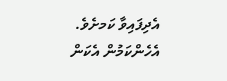އެދިފައިވާ ކަމށެވެ. އެހެންކަމުން އެކަން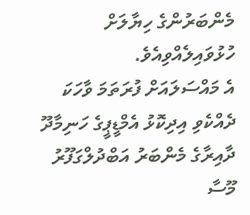މެންބަރުންގެ ހިޔާލަށް ހުޅުވައިލެއްވިއެވެ.
އެ މައްސަލައަށް ފުރަތަމަ ވާހަކަ ދެއްކެވި އިދިކޮޅު އެމްޑީޕީގެ ހަނިމާދޫ ދާއިރާގެ މެންބަރު އަބްދުލްގަފޫރު މޫސާ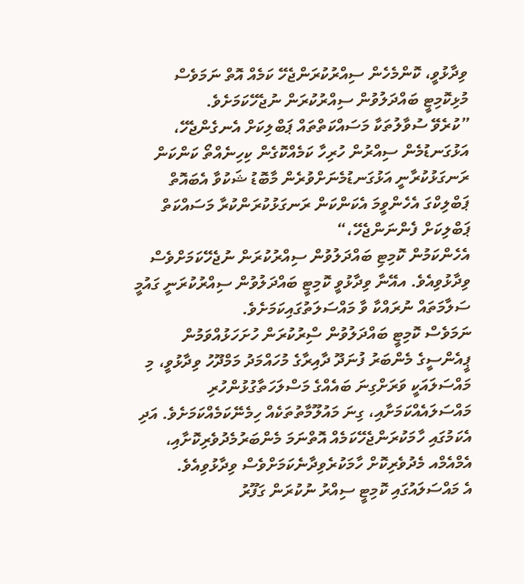ވިދާޅުވީ، ކޮންމެހެން ސިއްރުކުރަންޖެހޭ ކަމެއް އޮތް ނަމަވެސް މުޅިކޮމިޓީ ބައްދަލުވުން ސިއްރުކުރަން ނުޖެހޭކަމަށެވެ.
”ކުރެވޭ ސުވާލުތަކާ މަސައްކަތްތައް ޕަބްލިކަށް އެނގެންޖެހޭ، އަޅުގަނޑުމެން ސިއްރުން ހުރިހާ ކަމެއްކޮގެން ކިހިނެއްތޯ ކަންކަން ރަނގަޅުކުރާނީ އަޅުގަނޑުމެނަށްވުރެން މާބޮޑު ޝަކުވާ އެބައޮތް ޕަބްލިކްގަ އެހެންވީމަ އެކަންކަން ރަނގަޅުކުރަންކުރާ މަސައްކަތް ޕަބްލިކަށް ފެންނަންޖެހޭ،“
އެހެންކަމުން ކޮމިޓި ބައްދަލުވުން ސިއްރުކުރަން ނުޖެހޭކަމަށްވެސް ވިދާޅުވިއެވެ. އއޭނާ ވިދާޅުވީ ކޮމިޓީ ބައްދަލުވުން ސިއްރުކުރަނީ ގައުމީ ސަލާމަތައް ނުރައްކާ ވާ މައްސަލަތުގައިކަމަށެވެ.
ނަމަވެސް ކޮމިޓީ ބައްދަލުވުން ސިްރުކުރަން ހުށަހަޅުއްވަމުން ޕީއެންސީގެ މެންބަރު ފުނަދޫ ދާއިރާގެ މުހައްމަދު މަމްދޫހު ވިދާޅުވީ، މި މައްސަލައަކީ ވަރަށްގިނަ ބައެއްގެ މަސްލަހަތާގުޅުންހުރި މައްސަލައެއްކަމަށާއި، ގިނަ މައުލޫމާތުތަކެއް ހިމެނޭކަމެއްކަމަށެވެ. އަދި އެކަމުގައި ހާމަކުރަންޖެހޭކަމެއް އޮތްނަމަ މެންބަރުމެދުވެރިކޮށާއި، އެމްއެމްއ މެދުވެރިކޮށް ހާމަކުރެވިދާނެކަމަށްވެސް ވިދާޅުވިއެވެ.
އެ މައްސަލައުގައި ކޮމިޓީ ސިއްރު ނުކުރަން ގަފޫރު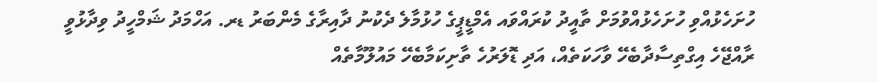ހުށަހެޅުއްވި ހުށަހެޅުއްވުމަށް ތާއީދު ކުރައްވައ އެމްޑީޕީގެ ހުޅުމާލެ ދެކުނު ދާއިރާގެ މެންބަރު ޑރ. އަހްމަދު ޝަމްހީދު ވިދާޅުވީ ރާއްޖޭހެ އިގްތިސާދާބެހޭ ވާހަކަތެއް، އަދި ޑޮލަރުހެ ތާށިކަމާބެހޭ މައުލޫމާތެއް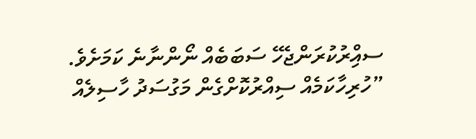ސއިްރުކުރަންޖެހޭ ސަބަބެއް ނޯންނާނެ ކަމަށެވެ.
”ހުރިހާކަމެއް ސިއްރުކޮށްގެން މަގުސަދު ހާސިލެއް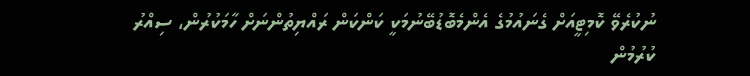ނުކުރެވޭ ކޮމިޓީއަށް ގެނައުމުގެ އެންމެބޮޑުބޭނުމަކީ ކަންކަން ރައްޔިތުންނަށް ހާމަކުރުން، ސިއްރު ކުރުމުން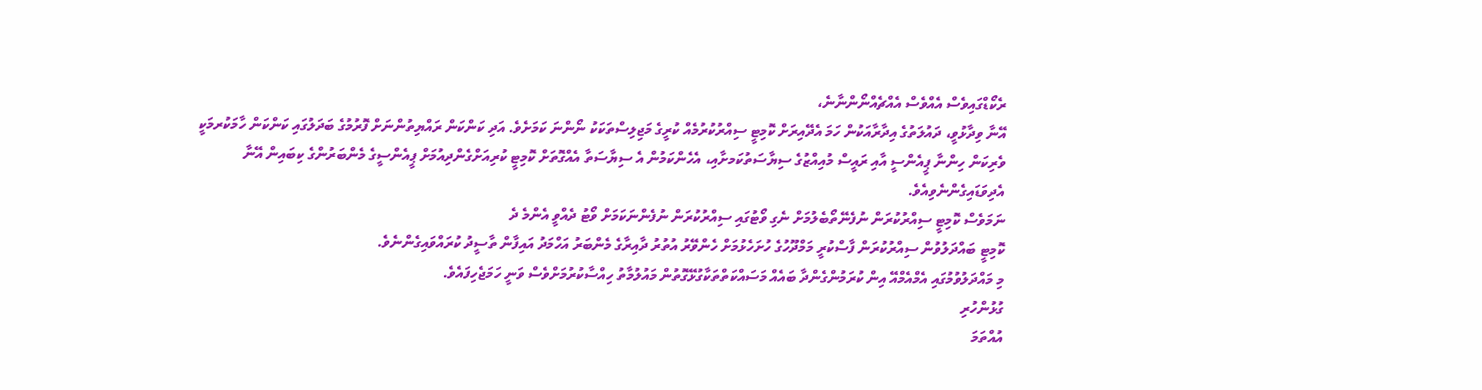ރެކޯޑްގައިވެސް އެއްވެސް އެއްޗެއްނޯންނާނެ،
އޭނާ ވިދާޅުވީ، ދައުލަތުގެ އިދާރާއަކުން ހަމަ އެދޭއިރަށް ކޮމިޓީ ސިއްރުކުރުމެއް ކުރީގެ މަޖިލިސްތަކަކު ނޯންނަ ކަމަށެވެ. އަދި ކަންކަން ރައްޔިތުންނަށް ފޮރުމުގެ ބަދަލުގައި ކަންކަން ހާމަކުރމަކީ ވެރިކަން ހިންނާ ޕީއެންސީ އާއި ރައީސް މުއިއްޒުގެ ސިޔާސަތުކަމށާއި، އެހެންކަމުން އެ ސިޔާސަތާ އެއްގޮތަށް ކޮމިޓީ ކުރިއަށްގެންދިއުމަށް ޕީއެންސީގެ މެންބަރުންގެ ކިބައިން އޭނާ އެދިވަޑައިގެންނެވިއެވެ.
ނަމަވެސް ކޮމިޓީ ސިއްރުކުރަން ނުފެނޭތޯބެލުމަށް ނެގި ވޯޓުގައި ސިއްރުކުރަން ނުފެންނަކަމަށް ވޯޓު ދެއްވީ އެންމެ ދެ
ކޮމިޓީ ބައްދަލުވުން ސިއްރުކުރަން ފާސްކުރީ މަމްދޫހުގެ ހުށަހެޅުމަށް ހެންވޭރު އުތުރު ދާއިރާގެ މެންބަރު އަހްމަދު އައިފާން ތާސީދު ކުރައްވައިގެންނެވެ.
މި މައްދަލުވުމުގައި އެމްއެމްއޭ އިން ކުރަމުންގެންދާ ބައެއް މަސައްކަތްތަކާގުޅޭގޮތުން މައުލުމާތު ހިއްސާކުރުމަށްވެސް ވަނީ ހަމަޖެހިފައެވެ.
ގުޅުންހުރި
އުއްތަމަ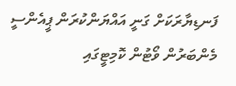ފަނޑިޔާރަކަށް ގަނީ އައްޔަންކުރަން ޕީއެންސީ މެންބަރުން ވޯޓުން ކޮމިޓީގައި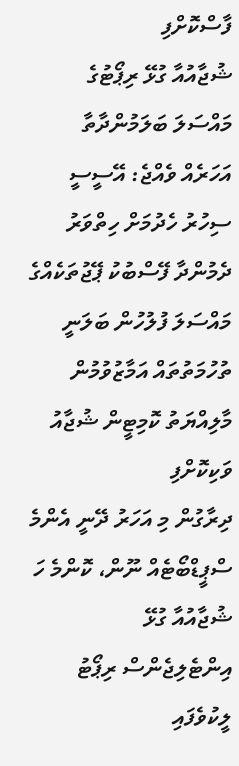ފާސްކޮށްފި
ޝުޖާއުއާ ގުޅޭ ރިޕޯޓުގެ މައްސަލަ ބަލަމުންދާތާ އަހަރެއް ވެއްޖެ: އޭސީސީ
ސިހުރު ހެދުމަށް ހިތްވަރު ދެމުންދާ ފޭސްބުކު ޕޭޖުތަކެއްގެ މައްސަލަ ފުލުހުން ބަލަނީ
ތުހުމަތުތައް އަމާޒުވުމުން މާލިއްޔަތު ކޮމިޓީން ޝުޖާއު ވަކިކޮށްފި
ދިރާގުން މި އަހަރު ދޭނީ އެންމެ ސްޕީޑްބޯޓެއް ނޫން، ކޮންމެ ހަ
ޝުޖާއުއާ ގުޅޭ އިންޓެލިޖެންސް ރިޕޯޓު ލީކުވެފައި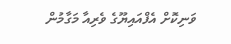ވަނިކޮށް އެފްއައިޔޫގެ ވެރިއާ މަގާމުން